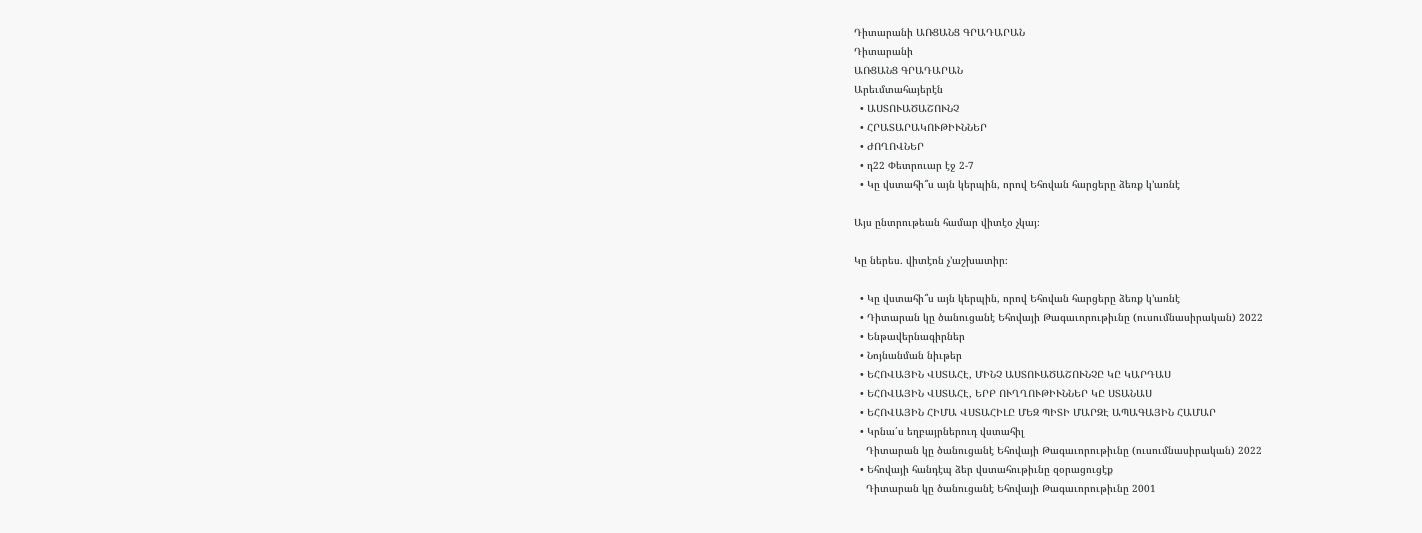Դիտարանի ԱՌՑԱՆՑ ԳՐԱԴԱՐԱՆ
Դիտարանի
ԱՌՑԱՆՑ ԳՐԱԴԱՐԱՆ
Արեւմտահայերէն
  • ԱՍՏՈՒԱԾԱՇՈՒՆՉ
  • ՀՐԱՏԱՐԱԿՈՒԹԻՒՆՆԵՐ
  • ԺՈՂՈՎՆԵՐ
  • դ22 Փետրուար էջ 2-7
  • Կը վստահի՞ս այն կերպին, որով Եհովան հարցերը ձեռք կ’առնէ

Այս ընտրութեան համար վիտէօ չկայ։

Կը ներես. վիտէոն չ’աշխատիր։

  • Կը վստահի՞ս այն կերպին, որով Եհովան հարցերը ձեռք կ’առնէ
  • Դիտարան կը ծանուցանէ Եհովայի Թագաւորութիւնը (ուսումնասիրական) 2022
  • Ենթավերնագիրներ
  • Նոյնանման նիւթեր
  • ԵՀՈՎԱՅԻՆ ՎՍՏԱՀԷ, ՄԻՆՉ ԱՍՏՈՒԱԾԱՇՈՒՆՉԸ ԿԸ ԿԱՐԴԱՍ
  • ԵՀՈՎԱՅԻՆ ՎՍՏԱՀԷ, ԵՐԲ ՈՒՂՂՈՒԹԻՒՆՆԵՐ ԿԸ ՍՏԱՆԱՍ
  • ԵՀՈՎԱՅԻՆ ՀԻՄԱ ՎՍՏԱՀԻԼԸ ՄԵԶ ՊԻՏԻ ՄԱՐԶԷ ԱՊԱԳԱՅԻՆ ՀԱՄԱՐ
  • Կրնա՛ս եղբայրներուդ վստահիլ
    Դիտարան կը ծանուցանէ Եհովայի Թագաւորութիւնը (ուսումնասիրական) 2022
  • Եհովայի հանդէպ ձեր վստահութիւնը զօրացուցէք
    Դիտարան կը ծանուցանէ Եհովայի Թագաւորութիւնը 2001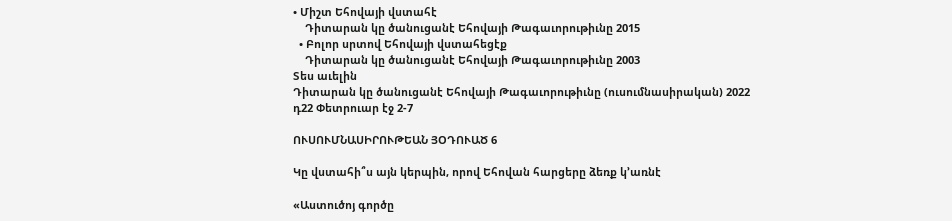• Միշտ Եհովայի վստահէ
    Դիտարան կը ծանուցանէ Եհովայի Թագաւորութիւնը 2015
  • Բոլոր սրտով Եհովայի վստահեցէք
    Դիտարան կը ծանուցանէ Եհովայի Թագաւորութիւնը 2003
Տես աւելին
Դիտարան կը ծանուցանէ Եհովայի Թագաւորութիւնը (ուսումնասիրական) 2022
դ22 Փետրուար էջ 2-7

ՈՒՍՈՒՄՆԱՍԻՐՈՒԹԵԱՆ ՅՕԴՈՒԱԾ 6

Կը վստահի՞ս այն կերպին, որով Եհովան հարցերը ձեռք կ’առնէ

«Աստուծոյ գործը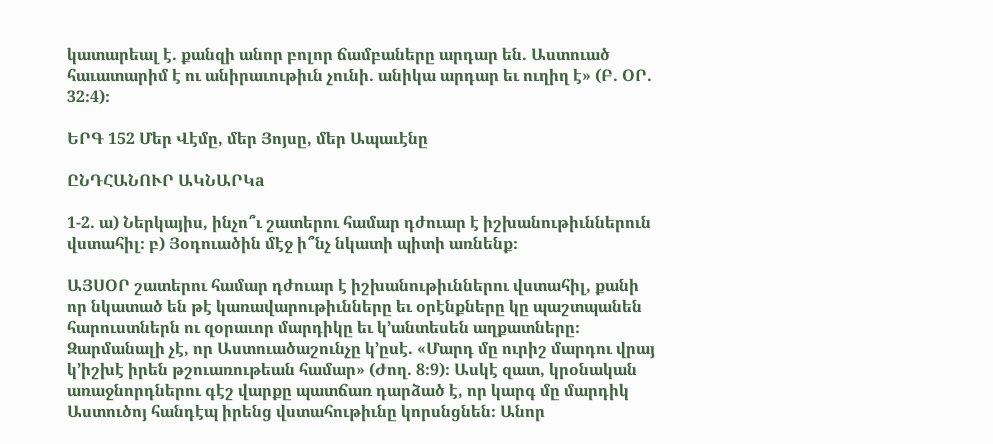կատարեալ է. քանզի անոր բոլոր ճամբաները արդար են. Աստուած հաւատարիմ է ու անիրաւութիւն չունի. անիկա արդար եւ ուղիղ է» (Բ. ՕՐ. 32։4)։

ԵՐԳ 152 Մեր Վէմը, մեր Յոյսը, մեր Ապաւէնը

ԸՆԴՀԱՆՈՒՐ ԱԿՆԱՐԿa

1-2. ա) Ներկայիս, ինչո՞ւ շատերու համար դժուար է իշխանութիւններուն վստահիլ։ բ) Յօդուածին մէջ ի՞նչ նկատի պիտի առնենք։

ԱՅՍՕՐ շատերու համար դժուար է իշխանութիւններու վստահիլ, քանի որ նկատած են թէ կառավարութիւնները եւ օրէնքները կը պաշտպանեն հարուստներն ու զօրաւոր մարդիկը եւ կ’անտեսեն աղքատները։ Զարմանալի չէ, որ Աստուածաշունչը կ’ըսէ. «Մարդ մը ուրիշ մարդու վրայ կ’իշխէ իրեն թշուառութեան համար» (Ժող. 8։9)։ Ասկէ զատ, կրօնական առաջնորդներու գէշ վարքը պատճառ դարձած է, որ կարգ մը մարդիկ Աստուծոյ հանդէպ իրենց վստահութիւնը կորսնցնեն։ Անոր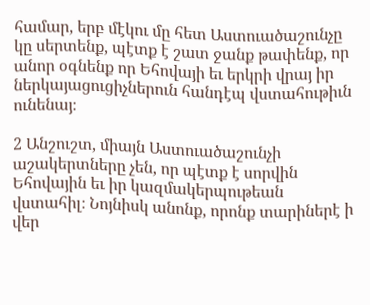համար, երբ մէկու մը հետ Աստուածաշունչը կը սերտենք, պէտք է շատ ջանք թափենք, որ անոր օգնենք որ Եհովայի եւ երկրի վրայ իր ներկայացուցիչներուն հանդէպ վստահութիւն ունենայ։

2 Անշուշտ, միայն Աստուածաշունչի աշակերտները չեն, որ պէտք է սորվին Եհովային եւ իր կազմակերպութեան վստահիլ։ Նոյնիսկ անոնք, որոնք տարիներէ ի վեր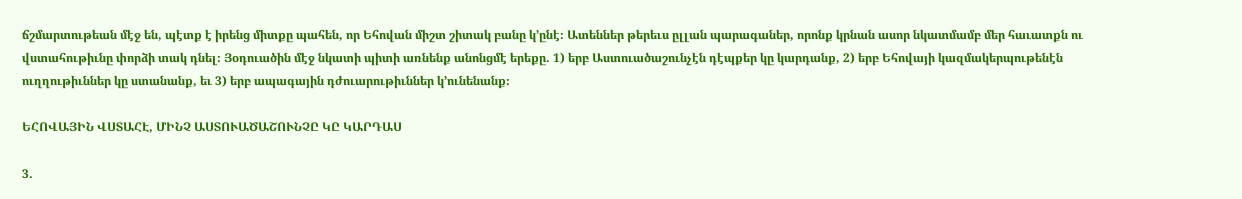ճշմարտութեան մէջ են, պէտք է իրենց միտքը պահեն, որ Եհովան միշտ շիտակ բանը կ’ընէ։ Ատեններ թերեւս ըլլան պարագաներ, որոնք կրնան ասոր նկատմամբ մեր հաւատքն ու վստահութիւնը փորձի տակ դնել։ Յօդուածին մէջ նկատի պիտի առնենք անոնցմէ երեքը. 1) երբ Աստուածաշունչէն դէպքեր կը կարդանք, 2) երբ Եհովայի կազմակերպութենէն ուղղութիւններ կը ստանանք, եւ 3) երբ ապագային դժուարութիւններ կ’ունենանք։

ԵՀՈՎԱՅԻՆ ՎՍՏԱՀԷ, ՄԻՆՉ ԱՍՏՈՒԱԾԱՇՈՒՆՉԸ ԿԸ ԿԱՐԴԱՍ

3.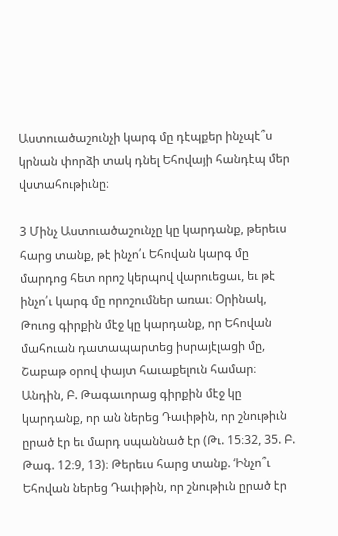Աստուածաշունչի կարգ մը դէպքեր ինչպէ՞ս կրնան փորձի տակ դնել Եհովայի հանդէպ մեր վստահութիւնը։

3 Մինչ Աստուածաշունչը կը կարդանք, թերեւս հարց տանք, թէ ինչո՛ւ Եհովան կարգ մը մարդոց հետ որոշ կերպով վարուեցաւ, եւ թէ ինչո՛ւ կարգ մը որոշումներ առաւ։ Օրինակ, Թուոց գիրքին մէջ կը կարդանք, որ Եհովան մահուան դատապարտեց իսրայէլացի մը, Շաբաթ օրով փայտ հաւաքելուն համար։ Անդին, Բ. Թագաւորաց գիրքին մէջ կը կարդանք, որ ան ներեց Դաւիթին, որ շնութիւն ըրած էր եւ մարդ սպաննած էր (Թւ. 15։32, 35. Բ. Թագ. 12։9, 13)։ Թերեւս հարց տանք. ‘Ինչո՞ւ Եհովան ներեց Դաւիթին, որ շնութիւն ըրած էր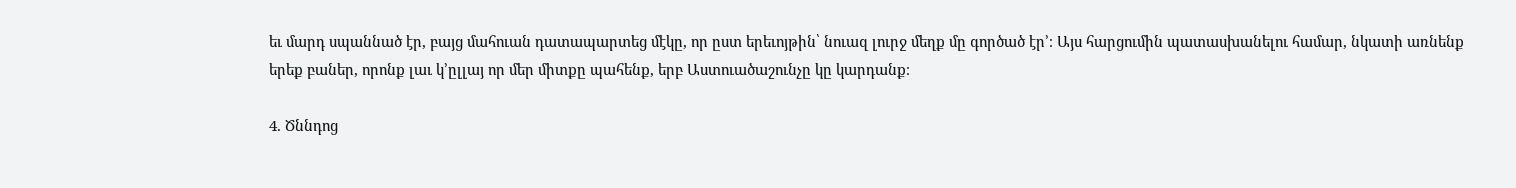եւ մարդ սպաննած էր, բայց մահուան դատապարտեց մէկը, որ ըստ երեւոյթին՝ նուազ լուրջ մեղք մը գործած էր’։ Այս հարցումին պատասխանելու համար, նկատի առնենք երեք բաներ, որոնք լաւ կ’ըլլայ որ մեր միտքը պահենք, երբ Աստուածաշունչը կը կարդանք։

4. Ծննդոց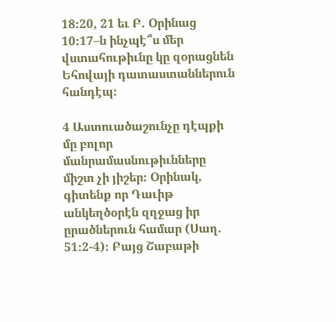18։20, 21 եւ Բ. Օրինաց 10։17–ն ինչպէ՞ս մեր վստահութիւնը կը զօրացնեն Եհովայի դատաստաններուն հանդէպ։

4 Աստուածաշունչը դէպքի մը բոլոր մանրամասնութիւնները միշտ չի յիշեր։ Օրինակ, գիտենք որ Դաւիթ անկեղծօրէն զղջաց իր ըրածներուն համար (Սաղ. 51։2-4)։ Բայց Շաբաթի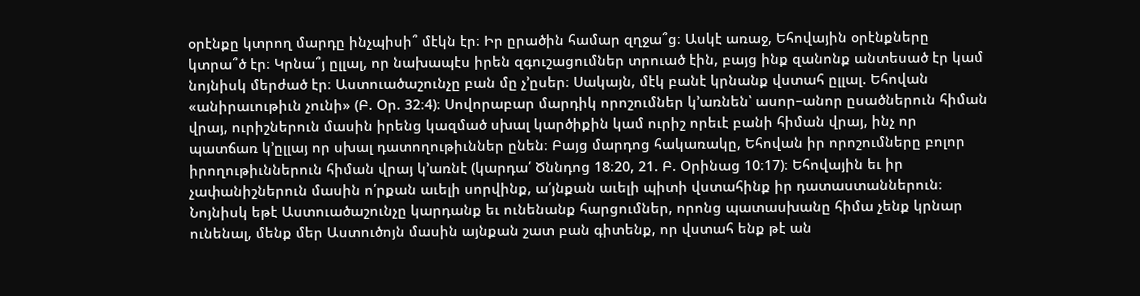օրէնքը կտրող մարդը ինչպիսի՞ մէկն էր։ Իր ըրածին համար զղջա՞ց։ Ասկէ առաջ, Եհովային օրէնքները կտրա՞ծ էր։ Կրնա՞յ ըլլալ, որ նախապէս իրեն զգուշացումներ տրուած էին, բայց ինք զանոնք անտեսած էր կամ նոյնիսկ մերժած էր։ Աստուածաշունչը բան մը չ’ըսեր։ Սակայն, մէկ բանէ կրնանք վստահ ըլլալ. Եհովան «անիրաւութիւն չունի» (Բ. Օր. 32։4)։ Սովորաբար մարդիկ որոշումներ կ’առնեն՝ ասոր–անոր ըսածներուն հիման վրայ, ուրիշներուն մասին իրենց կազմած սխալ կարծիքին կամ ուրիշ որեւէ բանի հիման վրայ, ինչ որ պատճառ կ’ըլլայ որ սխալ դատողութիւններ ընեն։ Բայց մարդոց հակառակը, Եհովան իր որոշումները բոլոր իրողութիւններուն հիման վրայ կ’առնէ (կարդա՛ Ծննդոց 18։20, 21. Բ. Օրինաց 10։17)։ Եհովային եւ իր չափանիշներուն մասին ո՛րքան աւելի սորվինք, ա՛յնքան աւելի պիտի վստահինք իր դատաստաններուն։ Նոյնիսկ եթէ Աստուածաշունչը կարդանք եւ ունենանք հարցումներ, որոնց պատասխանը հիմա չենք կրնար ունենալ, մենք մեր Աստուծոյն մասին այնքան շատ բան գիտենք, որ վստահ ենք թէ ան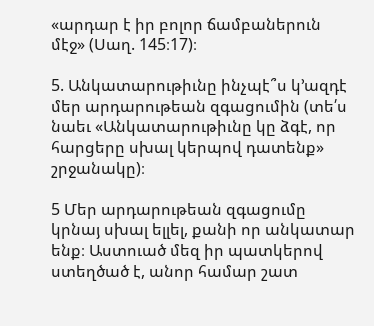«արդար է իր բոլոր ճամբաներուն մէջ» (Սաղ. 145։17)։

5. Անկատարութիւնը ինչպէ՞ս կ’ազդէ մեր արդարութեան զգացումին (տե՛ս նաեւ «Անկատարութիւնը կը ձգէ, որ հարցերը սխալ կերպով դատենք» շրջանակը)։

5 Մեր արդարութեան զգացումը կրնայ սխալ ելլել, քանի որ անկատար ենք։ Աստուած մեզ իր պատկերով ստեղծած է, անոր համար շատ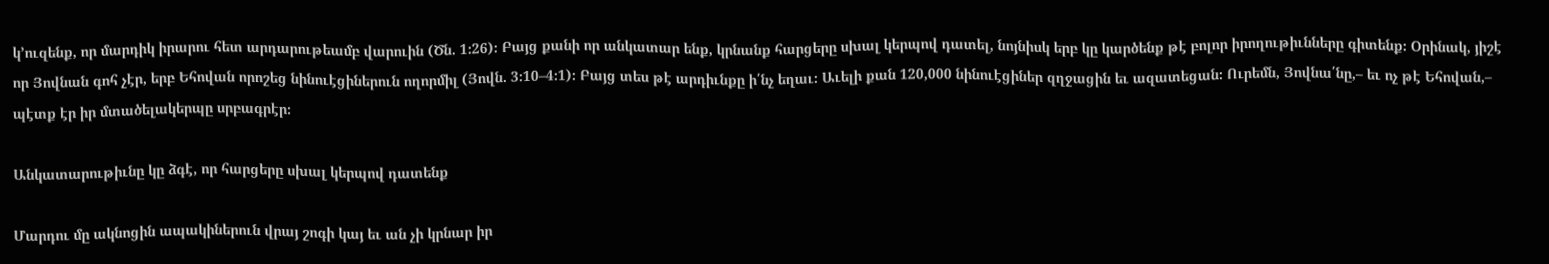կ’ուզենք, որ մարդիկ իրարու հետ արդարութեամբ վարուին (Ծն. 1։26)։ Բայց քանի որ անկատար ենք, կրնանք հարցերը սխալ կերպով դատել, նոյնիսկ երբ կը կարծենք թէ բոլոր իրողութիւնները գիտենք։ Օրինակ, յիշէ որ Յովնան գոհ չէր, երբ Եհովան որոշեց նինուէցիներուն ողորմիլ (Յովն. 3։10–4։1)։ Բայց տես թէ արդիւնքը ի՛նչ եղաւ։ Աւելի քան 120,000 նինուէցիներ զղջացին եւ ազատեցան։ Ուրեմն, Յովնա՛նը,– եւ ոչ թէ Եհովան,– պէտք էր իր մտածելակերպը սրբագրէր։

Անկատարութիւնը կը ձգէ, որ հարցերը սխալ կերպով դատենք

Մարդու մը ակնոցին ապակիներուն վրայ շոգի կայ եւ ան չի կրնար իր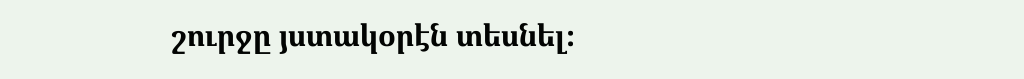շուրջը յստակօրէն տեսնել։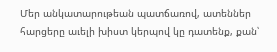Մեր անկատարութեան պատճառով, ատեններ հարցերը աւելի խիստ կերպով կը դատենք, քան՝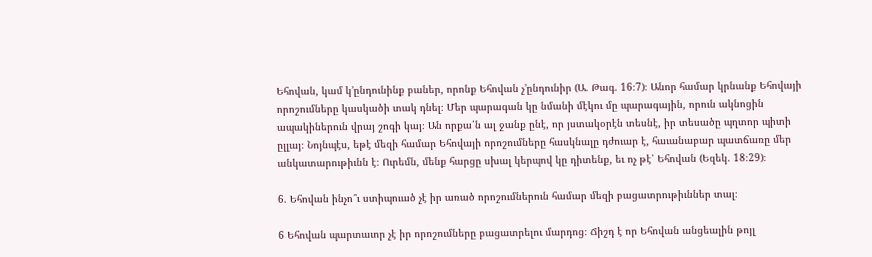Եհովան, կամ կ’ընդունինք բաներ, որոնք Եհովան չ’ընդունիր (Ա. Թագ. 16։7)։ Անոր համար կրնանք Եհովայի որոշումները կասկածի տակ դնել։ Մեր պարագան կը նմանի մէկու մը պարագային, որուն ակնոցին ապակիներուն վրայ շոգի կայ։ Ան որքա՛ն ալ ջանք ընէ, որ յստակօրէն տեսնէ, իր տեսածը պղտոր պիտի ըլլայ։ Նոյնպէս, եթէ մեզի համար Եհովայի որոշումները հասկնալը դժուար է, հաւանաբար պատճառը մեր անկատարութիւնն է։ Ուրեմն, մենք հարցը սխալ կերպով կը դիտենք, եւ ոչ թէ՝ Եհովան (Եզեկ. 18։29)։

6. Եհովան ինչո՞ւ ստիպուած չէ իր առած որոշումներուն համար մեզի բացատրութիւններ տալ։

6 Եհովան պարտաւոր չէ իր որոշումները բացատրելու մարդոց։ Ճիշդ է որ Եհովան անցեալին թոյլ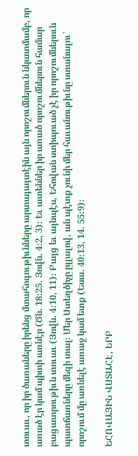տուաւ, որ իր ծառաները իրենց մտահոգութիւնները արտայայտէին այն որոշումներուն նկատմամբ, որ առած էր կամ պիտի առնէր (Ծն. 18։25. Յովն. 4։2, 3)։ Եւ ատեններ իր առած որոշումներուն համար բացատրութիւն տուաւ (Յովն. 4։10, 11)։ Բայց եւ այնպէս, Եհովան ստիպուած չէ իր որոշումներուն պատճառները մեզի տալ։ Մեր Ստեղծիչը ըլլալով, ան պէտք չունի մեր հաւանութիւնը ստանալու՝ որոշում մը առնելէ առաջ կամ ետք (Եսա. 40։13, 14. 55։9)։

ԵՀՈՎԱՅԻՆ ՎՍՏԱՀԷ, ԵՐԲ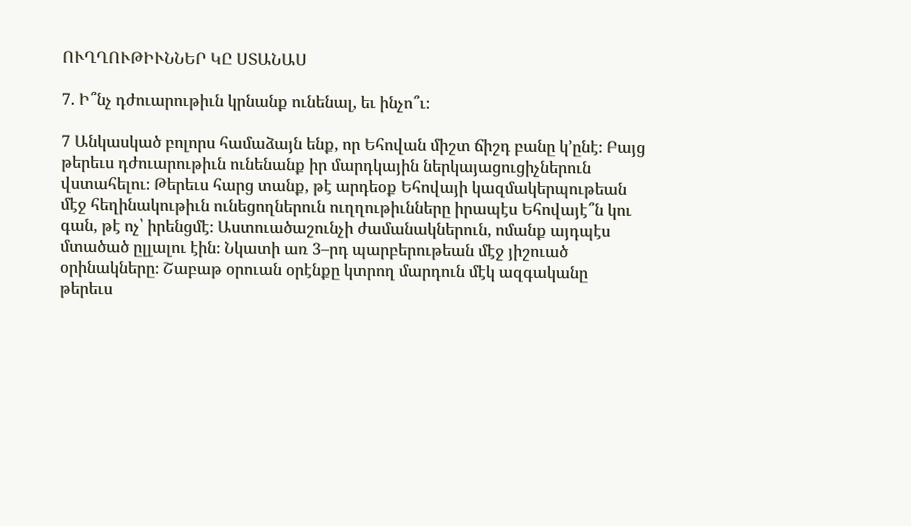ՈՒՂՂՈՒԹԻՒՆՆԵՐ ԿԸ ՍՏԱՆԱՍ

7. Ի՞նչ դժուարութիւն կրնանք ունենալ, եւ ինչո՞ւ։

7 Անկասկած բոլորս համաձայն ենք, որ Եհովան միշտ ճիշդ բանը կ’ընէ։ Բայց թերեւս դժուարութիւն ունենանք իր մարդկային ներկայացուցիչներուն վստահելու։ Թերեւս հարց տանք, թէ արդեօք Եհովայի կազմակերպութեան մէջ հեղինակութիւն ունեցողներուն ուղղութիւնները իրապէս Եհովայէ՞ն կու գան, թէ ոչ՝ իրենցմէ։ Աստուածաշունչի ժամանակներուն, ոմանք այդպէս մտածած ըլլալու էին։ Նկատի առ 3–րդ պարբերութեան մէջ յիշուած օրինակները։ Շաբաթ օրուան օրէնքը կտրող մարդուն մէկ ազգականը թերեւս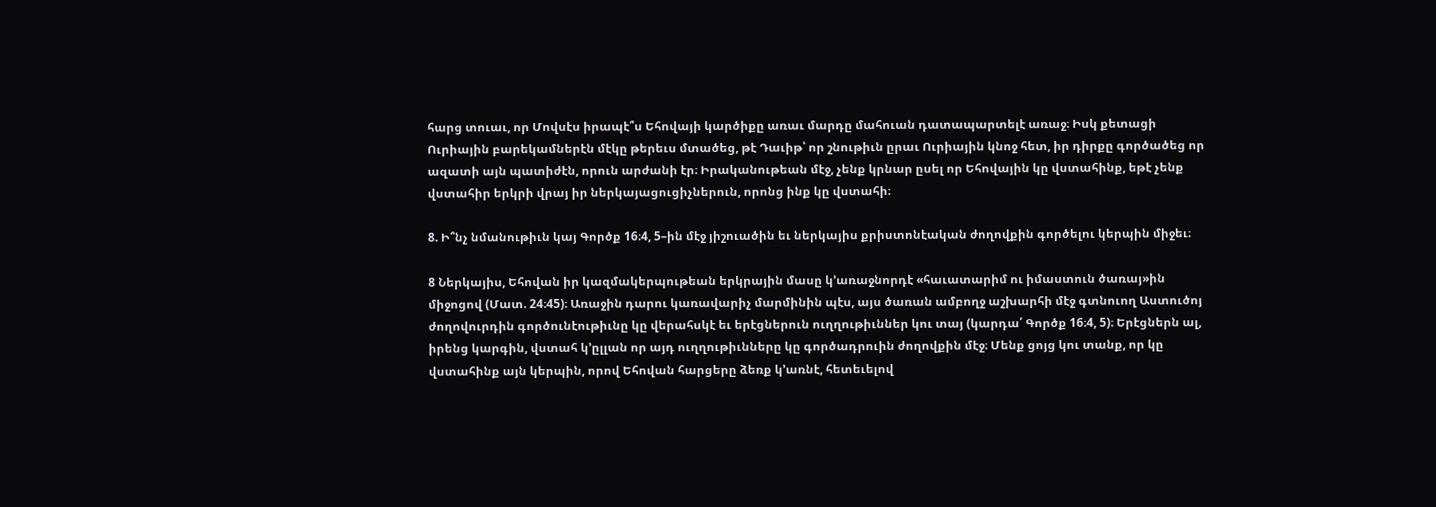հարց տուաւ, որ Մովսէս իրապէ՞ս Եհովայի կարծիքը առաւ մարդը մահուան դատապարտելէ առաջ։ Իսկ քետացի Ուրիային բարեկամներէն մէկը թերեւս մտածեց, թէ Դաւիթ՝ որ շնութիւն ըրաւ Ուրիային կնոջ հետ, իր դիրքը գործածեց որ ազատի այն պատիժէն, որուն արժանի էր։ Իրականութեան մէջ, չենք կրնար ըսել որ Եհովային կը վստահինք, եթէ չենք վստահիր երկրի վրայ իր ներկայացուցիչներուն, որոնց ինք կը վստահի։

8. Ի՞նչ նմանութիւն կայ Գործք 16։4, 5–ին մէջ յիշուածին եւ ներկայիս քրիստոնէական ժողովքին գործելու կերպին միջեւ։

8 Ներկայիս, Եհովան իր կազմակերպութեան երկրային մասը կ’առաջնորդէ «հաւատարիմ ու իմաստուն ծառայ»ին միջոցով (Մատ. 24։45)։ Առաջին դարու կառավարիչ մարմինին պէս, այս ծառան ամբողջ աշխարհի մէջ գտնուող Աստուծոյ ժողովուրդին գործունէութիւնը կը վերահսկէ եւ երէցներուն ուղղութիւններ կու տայ (կարդա՛ Գործք 16։4, 5)։ Երէցներն ալ, իրենց կարգին, վստահ կ’ըլլան որ այդ ուղղութիւնները կը գործադրուին ժողովքին մէջ։ Մենք ցոյց կու տանք, որ կը վստահինք այն կերպին, որով Եհովան հարցերը ձեռք կ’առնէ, հետեւելով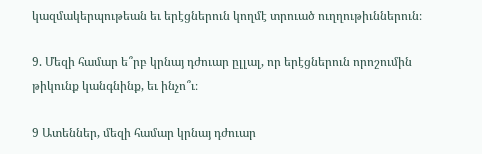կազմակերպութեան եւ երէցներուն կողմէ տրուած ուղղութիւններուն։

9. Մեզի համար ե՞րբ կրնայ դժուար ըլլալ, որ երէցներուն որոշումին թիկունք կանգնինք, եւ ինչո՞ւ։

9 Ատեններ, մեզի համար կրնայ դժուար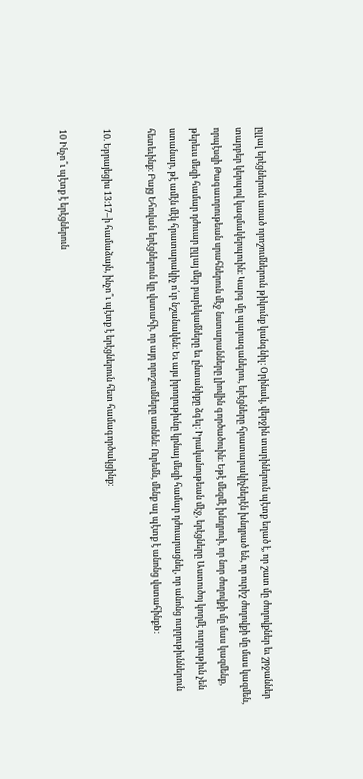ըլլալ երէցներուն առած որոշումներուն թիկունք կանգնիլ։ Օրինակ, վերջին տարիներուն պէտք եղած է, որ շատ մը ժողովքներ եւ շրջաններ տարբեր կերպով կազմակերպուին։ Կարգ մը պարագաներու, երէցները հրատարակիչներէն խնդրած են, որ ուրիշ ժողովքի մը մաս կազմեն, որպէսզի Թագաւորութեան սրահներուն մէջ նստարանները լիովին գործածուին։ Եթէ մեզմէ խնդրուի, որ նոր ժողովքի մը մաս կազմենք, թերեւս մեզի համար դժուար ըլլայ մեր բարեկամները եւ ընտանիքը ձգել։ Իրականութեան մէջ, երէցները Աստուծոյ կողմէ ուղղութիւն չեն ստանար, թէ ամէն մէկ հրատարակիչ ո՛ւր նշանակեն։ Եւ այս իրողութիւնը կրնայ մեզի համար դժուարացնել, որ անոնց ուղղութիւններուն հետեւինք։ Բայց Եհովան երէցներուն կը վստահի, որ այդ որոշումները առնեն։ Ուրեմն, մենք ալ պէտք է անոնց վստահինքb։

10. Եբրայեցիս 13։17–ի համաձայն, ինչո՞ւ պէտք է երէցներուն հետ համագործակցինք։

10 Ինչո՞ւ պէտք է երէցներուն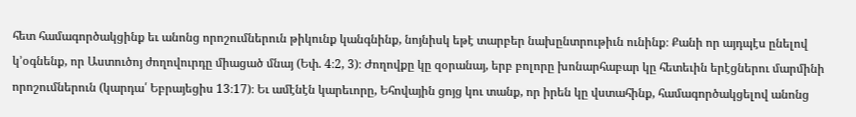հետ համագործակցինք եւ անոնց որոշումներուն թիկունք կանգնինք, նոյնիսկ եթէ տարբեր նախընտրութիւն ունինք։ Քանի որ այդպէս ընելով կ’օգնենք, որ Աստուծոյ ժողովուրդը միացած մնայ (Եփ. 4։2, 3)։ Ժողովքը կը զօրանայ, երբ բոլորը խոնարհաբար կը հետեւին երէցներու մարմինի որոշումներուն (կարդա՛ Եբրայեցիս 13։17)։ Եւ ամէնէն կարեւորը, Եհովային ցոյց կու տանք, որ իրեն կը վստահինք, համագործակցելով անոնց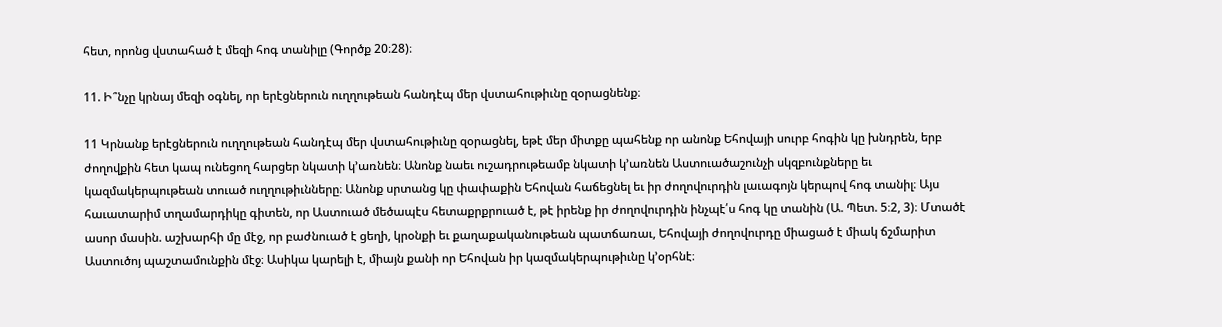հետ, որոնց վստահած է մեզի հոգ տանիլը (Գործք 20։28)։

11. Ի՞նչը կրնայ մեզի օգնել, որ երէցներուն ուղղութեան հանդէպ մեր վստահութիւնը զօրացնենք։

11 Կրնանք երէցներուն ուղղութեան հանդէպ մեր վստահութիւնը զօրացնել, եթէ մեր միտքը պահենք որ անոնք Եհովայի սուրբ հոգին կը խնդրեն, երբ ժողովքին հետ կապ ունեցող հարցեր նկատի կ’առնեն։ Անոնք նաեւ ուշադրութեամբ նկատի կ’առնեն Աստուածաշունչի սկզբունքները եւ կազմակերպութեան տուած ուղղութիւնները։ Անոնք սրտանց կը փափաքին Եհովան հաճեցնել եւ իր ժողովուրդին լաւագոյն կերպով հոգ տանիլ։ Այս հաւատարիմ տղամարդիկը գիտեն, որ Աստուած մեծապէս հետաքրքրուած է, թէ իրենք իր ժողովուրդին ինչպէ՛ս հոգ կը տանին (Ա. Պետ. 5։2, 3)։ Մտածէ ասոր մասին. աշխարհի մը մէջ, որ բաժնուած է ցեղի, կրօնքի եւ քաղաքականութեան պատճառաւ, Եհովայի ժողովուրդը միացած է միակ ճշմարիտ Աստուծոյ պաշտամունքին մէջ։ Ասիկա կարելի է, միայն քանի որ Եհովան իր կազմակերպութիւնը կ’օրհնէ։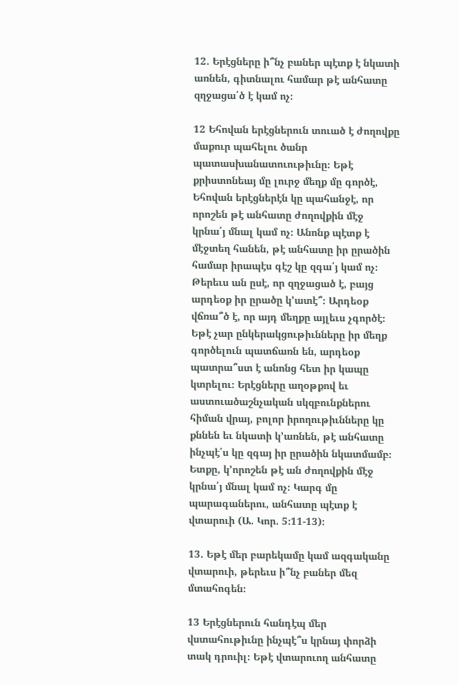12. Երէցները ի՞նչ բաներ պէտք է նկատի առնեն, գիտնալու համար թէ անհատը զղջացա՛ծ է կամ ոչ։

12 Եհովան երէցներուն տուած է ժողովքը մաքուր պահելու ծանր պատասխանատուութիւնը։ Եթէ քրիստոնեայ մը լուրջ մեղք մը գործէ, Եհովան երէցներէն կը պահանջէ, որ որոշեն թէ անհատը ժողովքին մէջ կրնա՛յ մնալ կամ ոչ։ Անոնք պէտք է մէջտեղ հանեն, թէ անհատը իր ըրածին համար իրապէս գէշ կը զգա՛յ կամ ոչ։ Թերեւս ան ըսէ, որ զղջացած է, բայց արդեօք իր ըրածը կ’ատէ՞։ Արդեօք վճռա՞ծ է, որ այդ մեղքը այլեւս չգործէ։ Եթէ չար ընկերակցութիւնները իր մեղք գործելուն պատճառն են, արդեօք պատրա՞ստ է անոնց հետ իր կապը կտրելու։ Երէցները աղօթքով եւ աստուածաշնչական սկզբունքներու հիման վրայ, բոլոր իրողութիւնները կը քննեն եւ նկատի կ’առնեն, թէ անհատը ինչպէ՛ս կը զգայ իր ըրածին նկատմամբ։ Ետքը, կ’որոշեն թէ ան ժողովքին մէջ կրնա՛յ մնալ կամ ոչ։ Կարգ մը պարագաներու, անհատը պէտք է վտարուի (Ա. Կոր. 5։11-13)։

13. Եթէ մեր բարեկամը կամ ազգականը վտարուի, թերեւս ի՞նչ բաներ մեզ մտահոգեն։

13 Երէցներուն հանդէպ մեր վստահութիւնը ինչպէ՞ս կրնայ փորձի տակ դրուիլ։ Եթէ վտարուող անհատը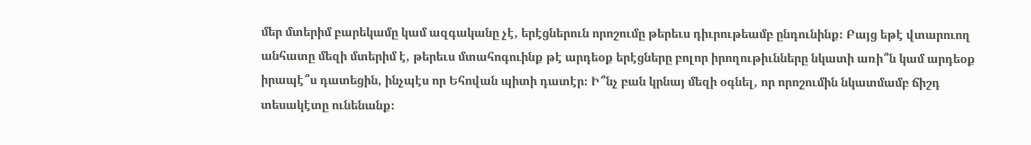մեր մտերիմ բարեկամը կամ ազգականը չէ, երէցներուն որոշումը թերեւս դիւրութեամբ ընդունինք։ Բայց եթէ վտարուող անհատը մեզի մտերիմ է, թերեւս մտահոգուինք թէ արդեօք երէցները բոլոր իրողութիւնները նկատի առի՞ն կամ արդեօք իրապէ՞ս դատեցին, ինչպէս որ Եհովան պիտի դատէր։ Ի՞նչ բան կրնայ մեզի օգնել, որ որոշումին նկատմամբ ճիշդ տեսակէտը ունենանք։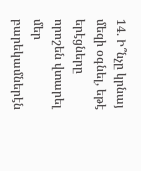14. Ի՞նչը կրնայ մեզի օգնել, եթէ երէցները որոշեն վտարել մեր բարեկամներէն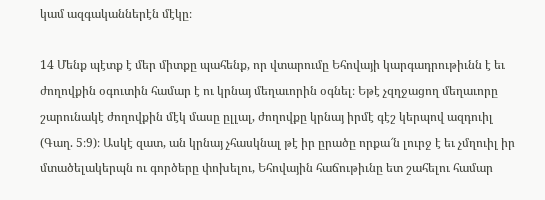կամ ազգականներէն մէկը։

14 Մենք պէտք է մեր միտքը պահենք, որ վտարումը Եհովայի կարգադրութիւնն է եւ ժողովքին օգուտին համար է ու կրնայ մեղաւորին օգնել։ Եթէ չզղջացող մեղաւորը շարունակէ ժողովքին մէկ մասը ըլլալ, ժողովքը կրնայ իրմէ գէշ կերպով ազդուիլ (Գաղ. 5։9)։ Ասկէ զատ, ան կրնայ չհասկնալ թէ իր ըրածը որքա՜ն լուրջ է եւ չմղուիլ իր մտածելակերպն ու գործերը փոխելու, Եհովային հաճութիւնը ետ շահելու համար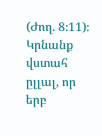(Ժող. 8։11)։ Կրնանք վստահ ըլլալ, որ երբ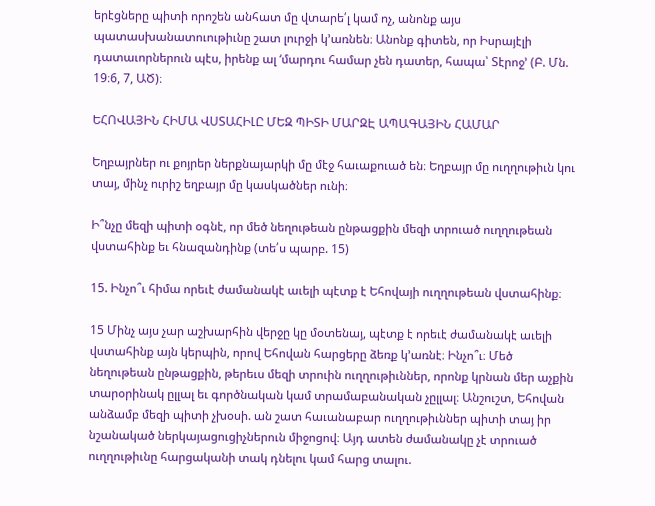երէցները պիտի որոշեն անհատ մը վտարե՛լ կամ ոչ, անոնք այս պատասխանատուութիւնը շատ լուրջի կ’առնեն։ Անոնք գիտեն, որ Իսրայէլի դատաւորներուն պէս, իրենք ալ ‘մարդու համար չեն դատեր, հապա՝ Տէրոջ’ (Բ. Մն. 19։6, 7, ԱԾ)։

ԵՀՈՎԱՅԻՆ ՀԻՄԱ ՎՍՏԱՀԻԼԸ ՄԵԶ ՊԻՏԻ ՄԱՐԶԷ ԱՊԱԳԱՅԻՆ ՀԱՄԱՐ

Եղբայրներ ու քոյրեր ներքնայարկի մը մէջ հաւաքուած են։ Եղբայր մը ուղղութիւն կու տայ, մինչ ուրիշ եղբայր մը կասկածներ ունի։

Ի՞նչը մեզի պիտի օգնէ, որ մեծ նեղութեան ընթացքին մեզի տրուած ուղղութեան վստահինք եւ հնազանդինք (տե՛ս պարբ. 15)

15. Ինչո՞ւ հիմա որեւէ ժամանակէ աւելի պէտք է Եհովայի ուղղութեան վստահինք։

15 Մինչ այս չար աշխարհին վերջը կը մօտենայ, պէտք է որեւէ ժամանակէ աւելի վստահինք այն կերպին, որով Եհովան հարցերը ձեռք կ’առնէ։ Ինչո՞ւ։ Մեծ նեղութեան ընթացքին, թերեւս մեզի տրուին ուղղութիւններ, որոնք կրնան մեր աչքին տարօրինակ ըլլալ եւ գործնական կամ տրամաբանական չըլլալ։ Անշուշտ, Եհովան անձամբ մեզի պիտի չխօսի. ան շատ հաւանաբար ուղղութիւններ պիտի տայ իր նշանակած ներկայացուցիչներուն միջոցով։ Այդ ատեն ժամանակը չէ տրուած ուղղութիւնը հարցականի տակ դնելու կամ հարց տալու.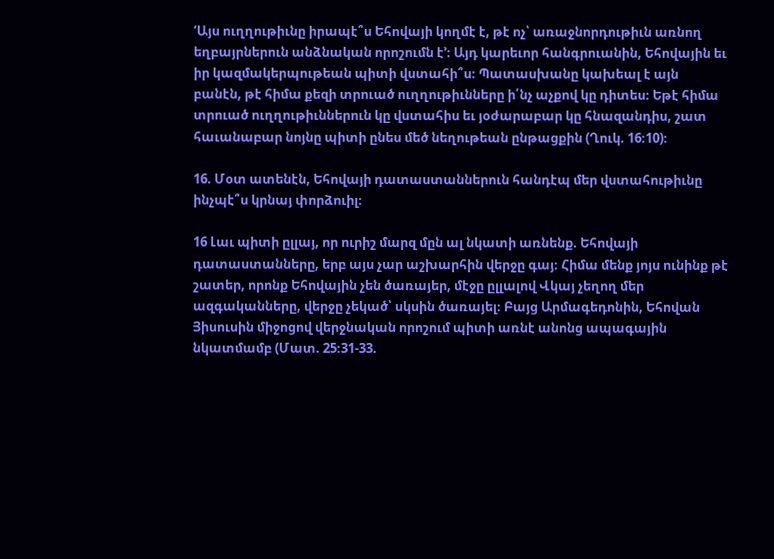‘Այս ուղղութիւնը իրապէ՞ս Եհովայի կողմէ է, թէ ոչ՝ առաջնորդութիւն առնող եղբայրներուն անձնական որոշումն է’։ Այդ կարեւոր հանգրուանին, Եհովային եւ իր կազմակերպութեան պիտի վստահի՞ս։ Պատասխանը կախեալ է այն բանէն, թէ հիմա քեզի տրուած ուղղութիւնները ի՛նչ աչքով կը դիտես։ Եթէ հիմա տրուած ուղղութիւններուն կը վստահիս եւ յօժարաբար կը հնազանդիս, շատ հաւանաբար նոյնը պիտի ընես մեծ նեղութեան ընթացքին (Ղուկ. 16։10)։

16. Մօտ ատենէն, Եհովայի դատաստաններուն հանդէպ մեր վստահութիւնը ինչպէ՞ս կրնայ փորձուիլ։

16 Լաւ պիտի ըլլայ, որ ուրիշ մարզ մըն ալ նկատի առնենք. Եհովայի դատաստանները, երբ այս չար աշխարհին վերջը գայ։ Հիմա մենք յոյս ունինք թէ շատեր, որոնք Եհովային չեն ծառայեր, մէջը ըլլալով Վկայ չեղող մեր ազգականները, վերջը չեկած՝ սկսին ծառայել։ Բայց Արմագեդոնին, Եհովան Յիսուսին միջոցով վերջնական որոշում պիտի առնէ անոնց ապագային նկատմամբ (Մատ. 25։31-33.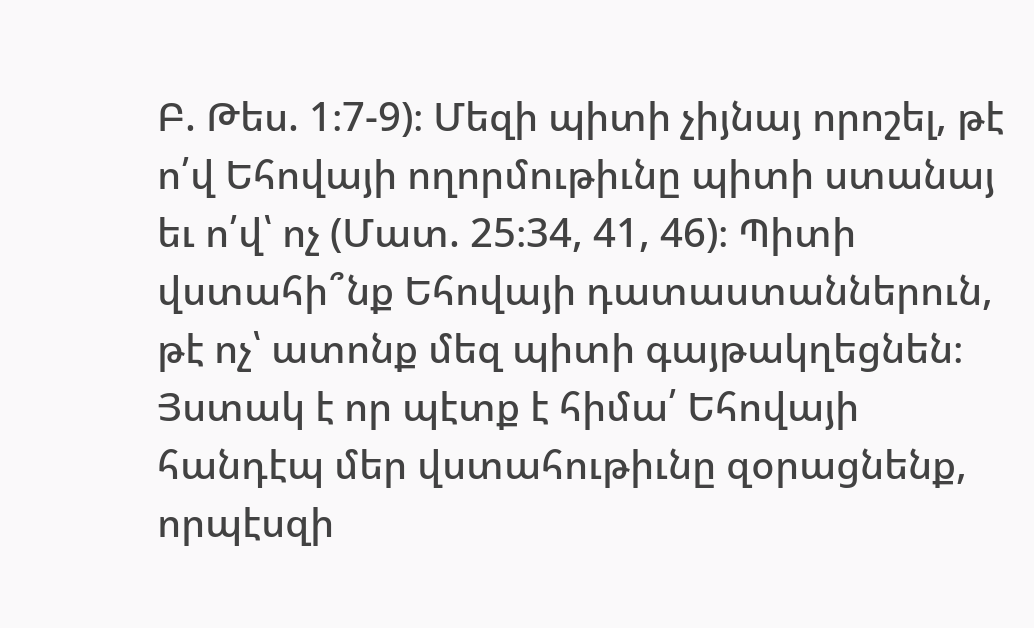Բ. Թես. 1։7-9)։ Մեզի պիտի չիյնայ որոշել, թէ ո՛վ Եհովայի ողորմութիւնը պիտի ստանայ եւ ո՛վ՝ ոչ (Մատ. 25։34, 41, 46)։ Պիտի վստահի՞նք Եհովայի դատաստաններուն, թէ ոչ՝ ատոնք մեզ պիտի գայթակղեցնեն։ Յստակ է որ պէտք է հիմա՛ Եհովայի հանդէպ մեր վստահութիւնը զօրացնենք, որպէսզի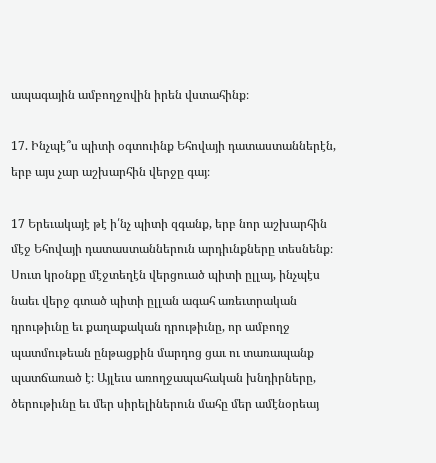ապագային ամբողջովին իրեն վստահինք։

17. Ինչպէ՞ս պիտի օգտուինք Եհովայի դատաստաններէն, երբ այս չար աշխարհին վերջը գայ։

17 Երեւակայէ թէ ի՛նչ պիտի զգանք, երբ նոր աշխարհին մէջ Եհովայի դատաստաններուն արդիւնքները տեսնենք։ Սուտ կրօնքը մէջտեղէն վերցուած պիտի ըլլայ, ինչպէս նաեւ վերջ գտած պիտի ըլլան ագահ առեւտրական դրութիւնը եւ քաղաքական դրութիւնը, որ ամբողջ պատմութեան ընթացքին մարդոց ցաւ ու տառապանք պատճառած է։ Այլեւս առողջապահական խնդիրները, ծերութիւնը եւ մեր սիրելիներուն մահը մեր ամէնօրեայ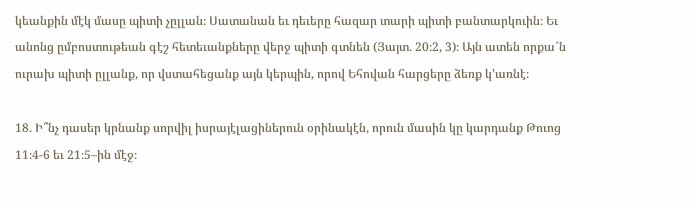կեանքին մէկ մասը պիտի չըլլան։ Սատանան եւ դեւերը հազար տարի պիտի բանտարկուին։ Եւ անոնց ըմբոստութեան գէշ հետեւանքները վերջ պիտի գտնեն (Յայտ. 20։2, 3)։ Այն ատեն որքա՜ն ուրախ պիտի ըլլանք, որ վստահեցանք այն կերպին, որով Եհովան հարցերը ձեռք կ’առնէ։

18. Ի՞նչ դասեր կրնանք սորվիլ իսրայէլացիներուն օրինակէն, որուն մասին կը կարդանք Թուոց 11։4-6 եւ 21։5–ին մէջ։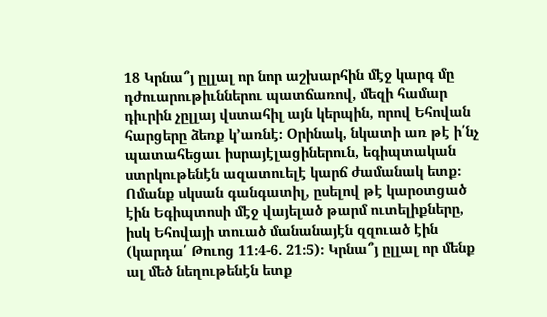18 Կրնա՞յ ըլլալ որ նոր աշխարհին մէջ կարգ մը դժուարութիւններու պատճառով, մեզի համար դիւրին չըլլայ վստահիլ այն կերպին, որով Եհովան հարցերը ձեռք կ’առնէ։ Օրինակ, նկատի առ թէ ի՛նչ պատահեցաւ իսրայէլացիներուն, եգիպտական ստրկութենէն ազատուելէ կարճ ժամանակ ետք։ Ոմանք սկսան գանգատիլ, ըսելով թէ կարօտցած էին Եգիպտոսի մէջ վայելած թարմ ուտելիքները, իսկ Եհովայի տուած մանանայէն զզուած էին (կարդա՛ Թուոց 11։4-6. 21։5)։ Կրնա՞յ ըլլալ որ մենք ալ մեծ նեղութենէն ետք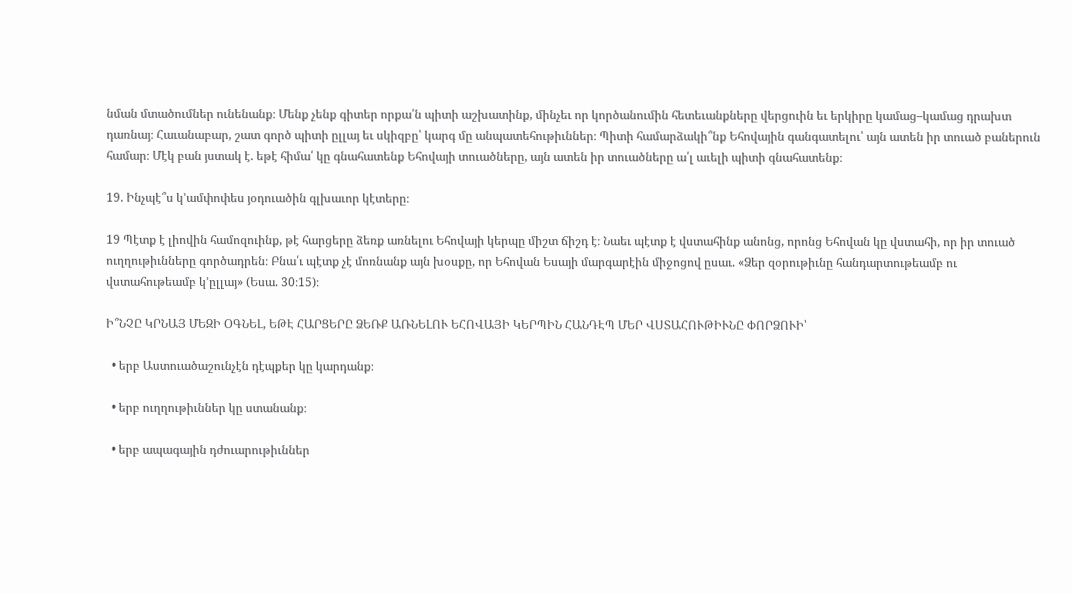նման մտածումներ ունենանք։ Մենք չենք գիտեր որքա՛ն պիտի աշխատինք, մինչեւ որ կործանումին հետեւանքները վերցուին եւ երկիրը կամաց–կամաց դրախտ դառնայ։ Հաւանաբար, շատ գործ պիտի ըլլայ եւ սկիզբը՝ կարգ մը անպատեհութիւններ։ Պիտի համարձակի՞նք Եհովային գանգատելու՝ այն ատեն իր տուած բաներուն համար։ Մէկ բան յստակ է. եթէ հիմա՛ կը գնահատենք Եհովայի տուածները, այն ատեն իր տուածները ա՛լ աւելի պիտի գնահատենք։

19. Ինչպէ՞ս կ’ամփոփես յօդուածին գլխաւոր կէտերը։

19 Պէտք է լիովին համոզուինք, թէ հարցերը ձեռք առնելու Եհովայի կերպը միշտ ճիշդ է։ Նաեւ պէտք է վստահինք անոնց, որոնց Եհովան կը վստահի, որ իր տուած ուղղութիւնները գործադրեն։ Բնա՛ւ պէտք չէ մոռնանք այն խօսքը, որ Եհովան Եսայի մարգարէին միջոցով ըսաւ. «Ձեր զօրութիւնը հանդարտութեամբ ու վստահութեամբ կ’ըլլայ» (Եսա. 30։15)։

Ի՞ՆՉԸ ԿՐՆԱՅ ՄԵԶԻ ՕԳՆԵԼ, ԵԹԷ ՀԱՐՑԵՐԸ ՁԵՌՔ ԱՌՆԵԼՈՒ ԵՀՈՎԱՅԻ ԿԵՐՊԻՆ ՀԱՆԴԷՊ ՄԵՐ ՎՍՏԱՀՈՒԹԻՒՆԸ ՓՈՐՁՈՒԻ՝

  • երբ Աստուածաշունչէն դէպքեր կը կարդանք։

  • երբ ուղղութիւններ կը ստանանք։

  • երբ ապագային դժուարութիւններ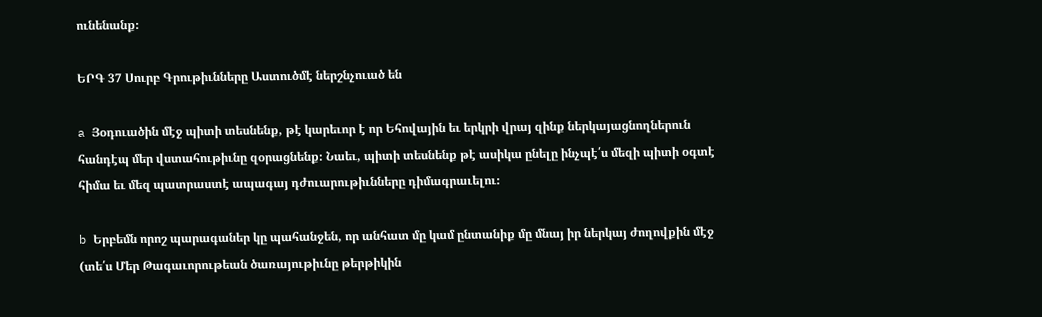ունենանք։

ԵՐԳ 37 Սուրբ Գրութիւնները Աստուծմէ ներշնչուած են

a Յօդուածին մէջ պիտի տեսնենք, թէ կարեւոր է որ Եհովային եւ երկրի վրայ զինք ներկայացնողներուն հանդէպ մեր վստահութիւնը զօրացնենք։ Նաեւ, պիտի տեսնենք թէ ասիկա ընելը ինչպէ՛ս մեզի պիտի օգտէ հիմա եւ մեզ պատրաստէ ապագայ դժուարութիւնները դիմագրաւելու։

b Երբեմն որոշ պարագաներ կը պահանջեն, որ անհատ մը կամ ընտանիք մը մնայ իր ներկայ ժողովքին մէջ (տե՛ս Մեր Թագաւորութեան ծառայութիւնը թերթիկին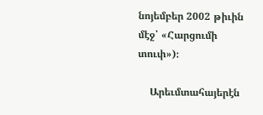նոյեմբեր 2002 թիւին մէջ՝ «Հարցումի տուփ»)։

    Արեւմտահայերէն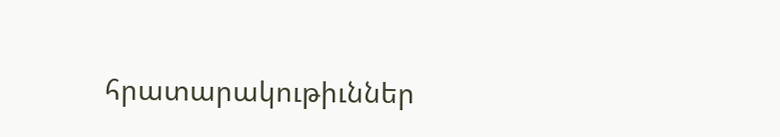հրատարակութիւններ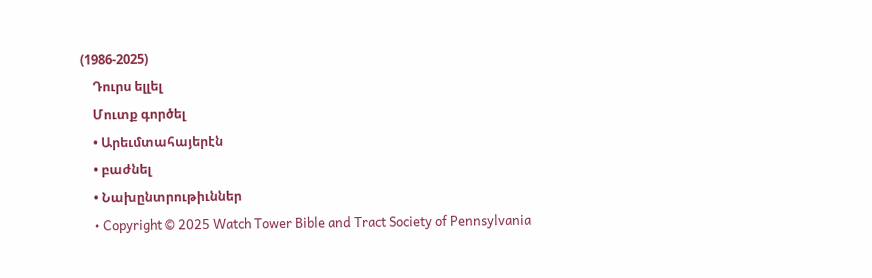(1986-2025)
    Դուրս ելլել
    Մուտք գործել
    • Արեւմտահայերէն
    • բաժնել
    • Նախընտրութիւններ
    • Copyright © 2025 Watch Tower Bible and Tract Society of Pennsylvania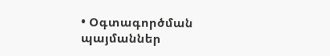• Օգտագործման պայմաններ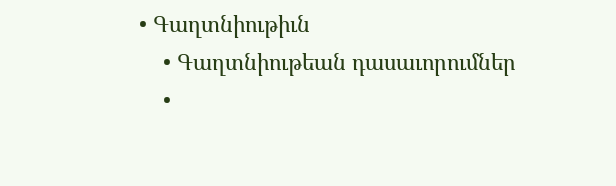• Գաղտնիութիւն
    • Գաղտնիութեան դասաւորումներ
    •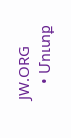JW.ORG
    • Մուտք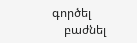գործել
    բաժնել